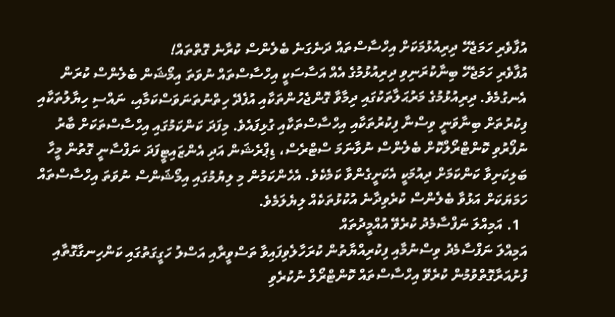އުފާވެރި ހަމަޖެހޭ ދިރިއުޅުމަކަށް އިހްސާސްތައް ދަނެގަނެ ބެލެންސް ކުރާނެ ގޮތްތައް!
އުފާވެރި ހަމަޖެހޭ ބިނާކުރަނިވި ދިރިއުޅުމުގެ އެއް އަސާސަކީ އިހްސާސްތައް ނުވަތަ އިމޯޝަން ބެލެންސް ކުރަން އެނގުމެވެ. ދިރިއުޅުމުގެ މަރުޙަލާތަކުގައި ދިމާވާ ގޮންޖެހުންތަކާއި އުފެދޭ ހިތްނުތަނަވަސްކަމާއި، ނައްސި ހިޔާލުތަކާއި ފިކުރުތަށް ބިނާވަނީ ވިސްނާ ފިކުރުތަކާއި އިހްސާސްތަކާއި ގުޅިފައެވެ. މިފަދަ ކަންކަމުގައި އިހްސާސްތަކަށް ބާރު ނުފޯރުވި ކޮންޓްރޯލްކޮށް ބެލެންސް ނުވާނަމަ ސްޓްރެސް، ޑިޕްރެޝަން އަދި އެންޒައިޓީފަދަ ނަފްސާނީ ގޮތުން މީހާ ބަލިކަށިވާ ކަންކަމަށް ދިއުމަކީ އެކަށީގެންވާ ކަމެކެވެ. އެހެންކަމުން މި ލިޔުމުގައި އިމޯޝަންސް ނުވަތަ އިހްސާސްތައް ހަމަޔަކަށް އަޅުވާ ބެލެންސް ކުރެވިދާނެ އުކުޅުތަކެއް ލިޔެލަމެވެ.
  1. އަމިއްލަ ނަފްސާމެދު ކުރެވޭ އުއްމީދުތައް
އަމިއްލަ ނަފްސާމެދު ވިސްނުމާއި ފިކުރިއްޔާތުން ކުރަހާލެވިފައިވާ ތަސްވީރާއި އަސްލު ހަގީގަތުގައި ކަންހިނގާގޮތާއި ފުށުއަރާގޮތްވުމުން ކުރެވޭ އިހްސާސްތައް ކޮންޓްރޯލް ނުކުރެވި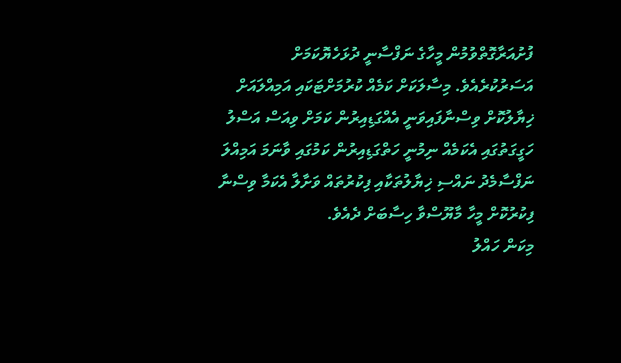ފުށުއަރާގޮތްވުމުން މީހާގެ ނަފްސާނީ ދުޅަހެޔޮކަމަށް އަސަރުކުރެއެވެ. މިސާލަކަށް ކަމެއް ކުރުމަށްޓަކައި އަމިއްލައަށް ޚިޔާލުކޮށް ވިސްނާފައިވަނީ އެއްގަޑިއިރުން ކަމަށް ވިއަސް އަސްލު ހަގީގަތުގައި އެކަމެއް ނިމުނީ ހަތްގަޑިއިރުން ކަމުގައި ވާނަމަ އަމިއްލަ ނަފްސާމެދު ނައްސި ޚިޔާލުތަކާއި ފިކުރުތައް ވަށާލާ އެކަމާ ވިސްނާ ފިކުރުކޮށް މީހާ މާޔޫސްވާ ހިސާބަށް ދެއެވެ.
މިކަން ހައްލު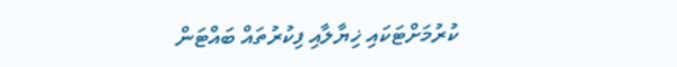ކުރުމަށްޓަކައި ޚިޔާލާއި ފިކުރުތައް ބައްޓަން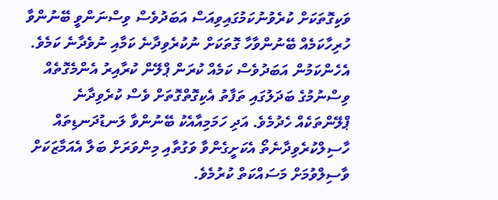ވަކިގޮތަކަށް ކުރެވުނުކަމުގައިވިއަސް އަބަދުވެސް ވިސްނަންވީ ބޭނުންވާ ހުރިހާކަމެއް ބޭނުންވާހާ ގޮތަކަށް ނުކުރެވިދާނެ ކަމާއި ނުވެދާނެ ކަމެވެ. އެހެންކަމުން އަބަދުވެސް ކަމެއް ކުރަން ޕްލޭން ކުރާއިރު އެންމެގޮތެއް ވިސްނުމުގެ ބަދަލުގައި ތަފާތު އެކިގޮތްގޮތަށް ވެސް ކުރެވިދާނެ ޕްލޭންތަކެއް ހެދުމެވެ. އަދި ހަމަމިއާއެކު ބޭނުންވާ ލަނޑުދަނޑިތައް ހާސިލްކުރެވިދާނެތޯ އެކަށީގެންވާ ވަގުތާއި މިންވަރަށް ބަލާ އެއަމާޒަކަށް ވާސިލްވުމަށް މަސައްކަތް ކުރުމެވެ.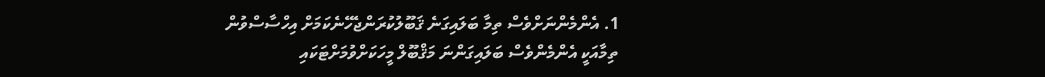1. އެންމެންނަށްވެސް ތިމާ ބަލައިގަނެ ޤަބޫލުކުރަންޖެހޭނެކަމަށް އިހްސާސްވުން
ތިމާއަކީ އެންމެންވެސް ބަލައިގަންނަ މަޤްބޫލް މީހަކަށްވުމަށްޓަކައި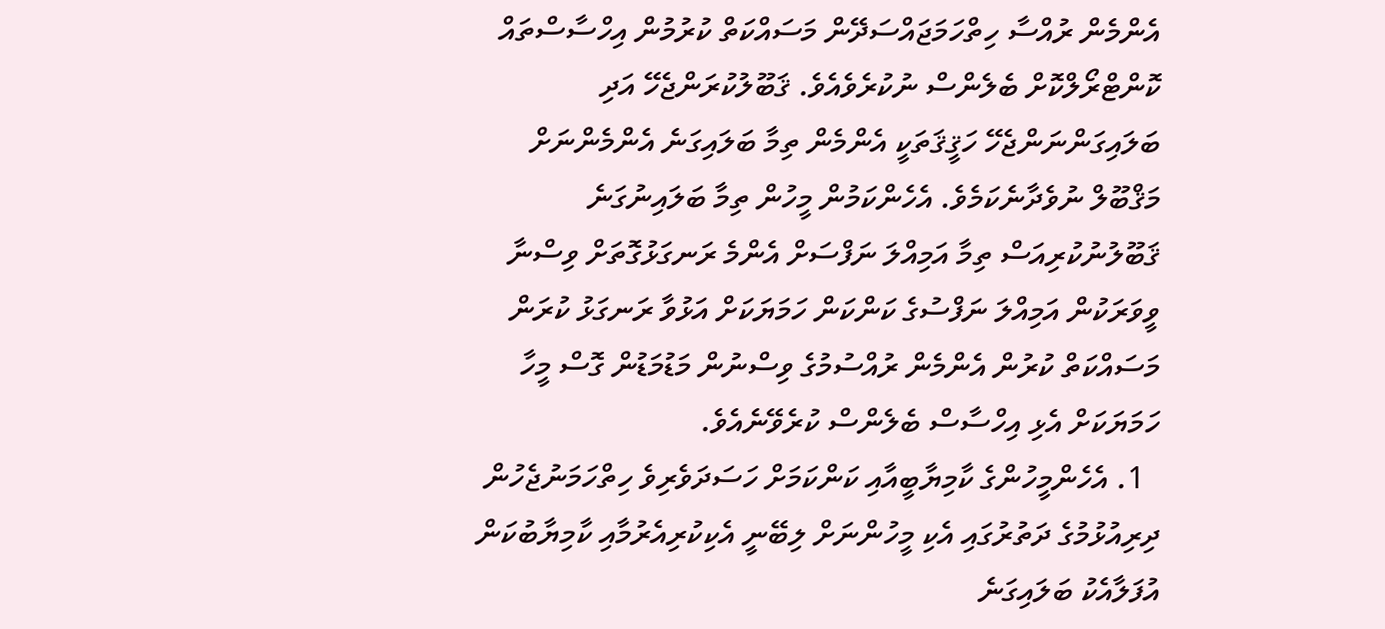އެންމެން ރުއްސާ ހިތްހަމަޖައްސަދޭން މަސައްކަތް ކުރުމުން އިހްސާސްތައް ކޮންޓްރޯލްކޮށް ބެލެންސް ނުކުރެވެއެވެ. ޤަބޫލުކުރަންޖެހޭ އަދި ބަލައިގަންނަންޖެހޭ ހަޤީޤަތަކީ އެންމެން ތިމާ ބަލައިގަނެ އެންމެންނަށް މަޤްބޫލް ނުވެދާނެކަމެވެ. އެހެންކަމުން މީހުން ތިމާ ބަލައިނުގަނެ ޤަބޫލުނުކުރިއަސް ތިމާ އަމިއްލަ ނަފްސަށް އެންމެ ރަނގަޅުގޮތަށް ވިސްނާ ވީވަރަކުން އަމިއްލަ ނަފްސުގެ ކަންކަން ހަމަޔަކަށް އަޅުވާ ރަނގަޅު ކުރަން މަސައްކަތް ކުރުން އެންމެން ރުއްސުމުގެ ވިސްނުން މަޑުމަޑުން ގޮސް މީހާ ހަމަޔަކަށް އެޅި އިހްސާސް ބެލެންސް ކުރެވޭނެއެވެ.
  1. އެހެންމީހުންގެ ކާމިޔާބީއާއި ކަންކަމަށް ހަސަދަވެރިވެ ހިތްހަމަނުޖެހުން
ދިރިއުޅުމުގެ ދަތުރުގައި އެކި މީހުންނަށް ލިބޭނީ އެކިކުރިއެރުމާއި ކާމިޔާބުކަން އުފަލާއެކު ބަލައިގަނެ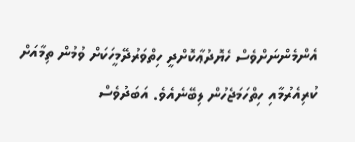އެންމެންނަށްވެސް ހެޔޮދުޢާކޮށްދީ ހިތްވަރުދޭމީހަކަށް ވުމުން ތިމާއަށް ކުރިއެރުމާއި ހިތްހަމަޖެހުން ލިބޭނެއެވެ. އަބަދުވެސް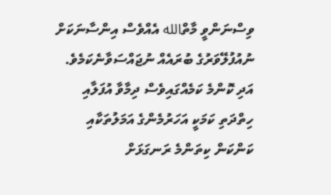ވިސްނަންވީ މާތްالله އެއްވެސް އިންސާނަކަށް ނުއުފުލޭވަރުގެ ބުރައެއް ނުޖައްސަވާނެކަމެވެ. އަދި ކޮންމެ ކަމެއްގައިވެސް ދިމާވާ އުފަލާއި ހިތްދަތި ކަމަކީ އަހަރުމެންގެ އަމަލުތަކާއި ކަންކަން ކިތަންމެ ރަނގަޅަށް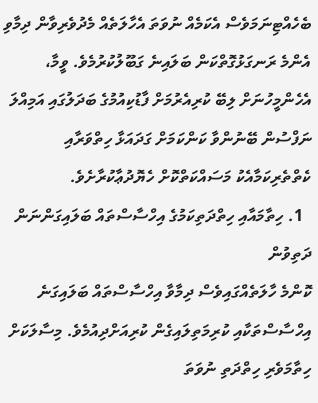ބެހެއްޓިނަމަވެސް އެކަމެއް ނުވަތަ އެހާލަތެއް މެދުވެރިވާން ދިމާވި އެންމެ ރަނގަޅުގޮތްކަން ބަލައިނެ ގަބޫލުކުރުމެވެ. ވީމާ، އެހެންމީހުނަށް ލިބޭ ކުރިއެރުމަށް ފާޑުކިއުމުގެ ބަދަލުގައި އަމިއްލަ ނަފްސުން ބޭނުންވާ ކަންކަމަށް ގަދައަޅާ ހިތްވަރާއި ކެތްތެރިކަމާއެކު މަސައްކަތްކޮށް ހެޔޮދުޢާކުރާށެވެ.
  1. ހިތާމައާއި ހިތްދަތިކަމުގެ އިހްސާސްތައް ބަލައިގަންނަން ދަތިވުން
ކޮންމެ ހާލަތެއްގައިވެސް ދިމާވާ އިހްސާސްތައް ބަލައިގަނެ އިހްސާސްތަކާއި ކުރިމަތިލައިގެން ކުރިއަށްދިއުމެވެ. މިސާލަކަށް ހިތާމަވެރި ހިތްދަތި ނުވަތަ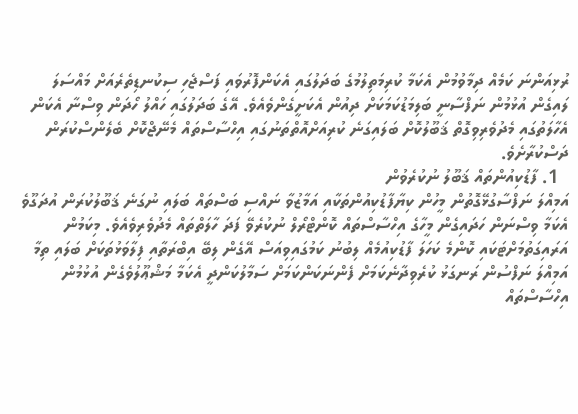ރުޅިއަންނަ ކަމެއް ދިމާވުމުން އެކަމާ ކުރިމަތިލުމުގެ ބަދަލުގައި އެކަންފޮރުވައި ފަސްޖެހި ސިކުނޑިތެރެއަށް މައްސަލަ ލައިގެން އުޅުމުން ނަފްސާނީ ބަލިމަޑުކަމަކަށް ދިއުން އެކަށީގެންވެއެވެ. އޭގެ ބަދަލުގައި ހައްލު ހޯދަން ވިސްނާ އެކަން އެހާލަތުގައި މެދުވެރިވިގޮތް ޤަބޫލުކޮށް ބަލައިގަނެ ކުރިއަށްއޮތްތަނުގައި އިހްސާސްތައް މެނޭޖްކޮށް ބެލެންސްކުރަން ދަސްކުރާށެވެ.
  1. ފާޑުކިއުންތައް ޤަބޫލު ނުކުރެވުން
އަމިއްލަ ނަފްސާގުޅޭގޮތުން މީހުން ކިޔާފާޑުކިއުންތަކާއި އަމާޒުވާ ނައްސި ބަސްތައް ބަލައި ނުގަނެ ޤަބޫލުކުރަން އުދަގޫވެ އެކަމާ ވިސްނަން ހަދައިގެން މީހާގެ އިހްސާސްތައް ކޮންޓްރޯލް ނުކުރެވޭ ފަދަ ހާލަތްތައް މެދުވެރިވެއެވެ. މިކަމުން އަރައިގަތުމަށްޓަކައި ކޮންމެ ކަހަލަ ފާޑުކިއުމެއް ލިބުނު ކަމުގައިވިއަސް އޭގެން ލިބޭ އިބްރަތާއި ފިލާވަޅުތަކަށް ބަލައި ތިމާ އަމިއްލަ ނަފްސުން ރަނގަޅު ކުރެވިދާނެކަމަށް ފެންނަކަންކަމަށް ސަމާލުކަންދީ އެކަމާ މަޝްޢޫލުވެގެން އުޅުމުން އިހްސާސްތައް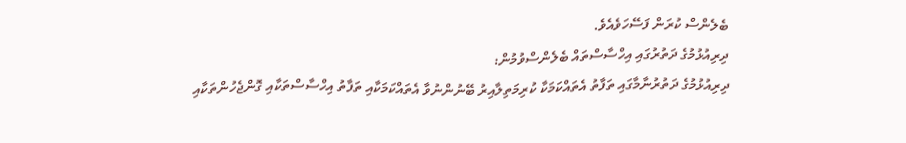ބެލެންސް ކުރަން ފަސޭހަވެއެވެ.
ދިރިއުޅުމުގެ ދަތުރުގައި އިހްސާސްތައް ބެލެންސްވުމުން:
ދިރިއުޅުމުގެ ދަތުރުނާމާގައި ތަފާތު އެތައްކަމަކާ ކުރިމަތިލާއިރު ބޭނުންނުވާ އެތައްކަމަކާއި ތަފާތު އިހްސާސްތަކާއި ގޮންޖެހުންތަކާއި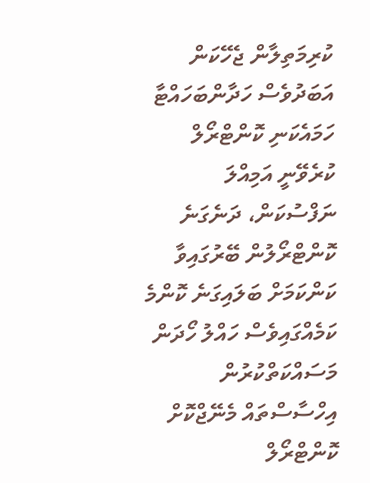ކުރިމަތިލާން ޖެހޭކަން އަބަދުވެސް ހަދާންބަހައްޓާ ހަމައެކަނި ކޮންޓްރޯލް ކުރެވޭނީ އަމިއްލަ ނަފްސުކަން، ދަނެގަނެ ކޮންޓްރޯލުން ބޭރުގައިވާ ކަންކަމަށް ބަލައިގަނެ ކޮންމެ ކަމެއްގައިވެސް ހައްލު ހޯދަން މަސައްކަތްކުރުން އިހްސާސްތައް މެނޭޖްކޮށް ކޮންޓްރޯލް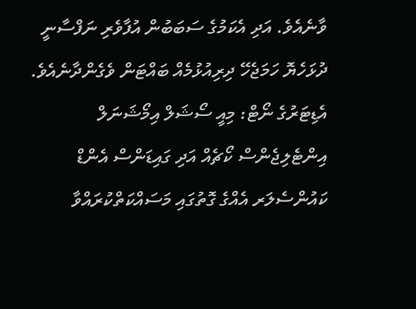ވާނެއެވެ. އަދި އެކަމުގެ ސަބަބުން އުފާވެރި ނަފްސާނީ ދުޅަހެޔޮ ހަމަޖެހޭ ދިރިއުޅުމެއް ބައްޓަން ވެގެންދާނެއެވެ.
އެޑިޓަރުގެ ނޯޓް: މިއީ ސޯޝަލް އިމޯޝަނަލް އިންޓެލިޖެންސް ކޯޗެއް އަދި ގައިޑަންސް އެންޑް ކައުންސެލަރ އެއްގެ ގޮތުގައި މަސައްކަތްކުރައްވާ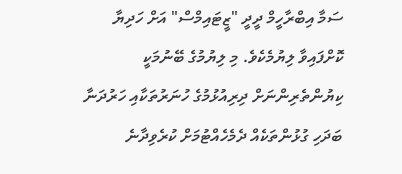ސަމާ އިބްރާހީމް ދީދީ "ޒީޓައިމްސް" އަށް ހަދިޔާ ކޮށްފައިވާ ލިޔުމެކެވެ. މި ލިޔުމުގެ ބޭނުމަކީ ކިޔުންތެރިންނަށް ދިރިއުޅުމުގެ ހުނަރުތަކާއި ހަރުދަނާ ބަދަހި ގުޅުންތަކެއް ދެމެހެއްޓުމަށް ކުރެވިދާނެ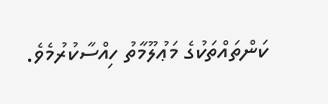ކަންތައްތަކުގެ މަޢުލޫމާތު ހިއްސާކުރުމެވެ.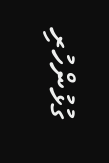ގުޅުންހުރި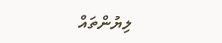ލިޔުންތައް